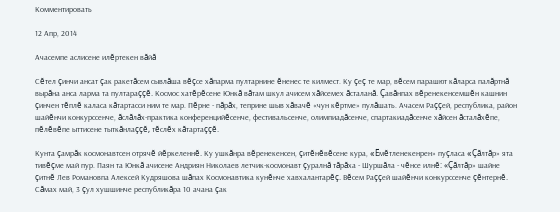Комментировать

12 Апр, 2014

Ачасемпе аслисене илĕртекен вăйă

Сĕтел çинчи ансат çак ракетăсем сывлăша вĕçсе хăпарма пултарнине ĕненес те килмест. Ку çеç те мар, вĕсем парашют кăларса палăртнă вырăна анса ларма та пултараççĕ. Космос хатĕрĕсене Юнкă вăтам шкул ачисем хăйсемех ăсталанă. Çавăнпах вĕренекенсемшĕн кашнин çинчен тĕплĕ каласа кăтартасси ним те мар. Пĕрне - пăрăх, теприне шыв хăвачĕ «чун кĕртме» пулăшать. Ачасем Раççей, республика, район шайĕнчи конкурссенче, ăслăлăх-практика конференцийĕсенче, фестивальсенче, олимпиадăсенче, спартакиадăсенче хăйсен ăсталăхĕпе, пĕлĕвĕпе ыттисене тыткăнлаççĕ, тĕслĕх кăтартаççĕ.

Кунта çамрăк космонавтсен отрячĕ йĕркеленнĕ. Ку ушкăнра вĕренекенсен, çитĕнĕвĕсене кура, «Ĕмĕтленекенрен» пуçласа «Çăлтăр» ята тивĕçме май пур. Паян та Юнкă ачисене Андриян Николаев летчик-космонавт çуралнă тăрăха - Шуршăла - чĕнсе илнĕ: «Çăлтăр» шайне çитнĕ Лев Романовпа Алексей Кудряшова шăпах Космонавтика кунĕнче хавхалантарĕç. Вĕсем Раççей шайĕнчи конкурссенче çĕнтернĕ. Сăмах май, 3 çул хушшинче республикăра 10 ачана çак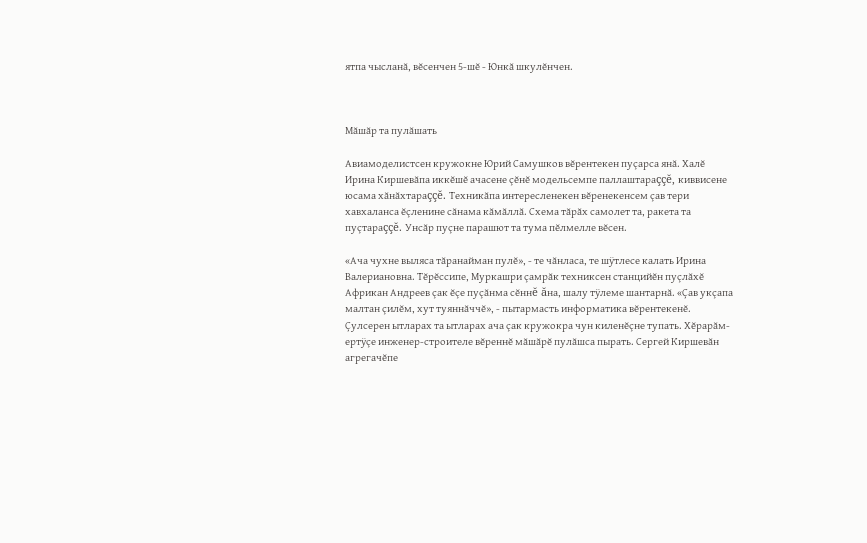ятпа чысланă, вĕсенчен 5-шĕ - Юнкă шкулĕнчен.



Мăшăр та пулăшать

Авиамоделистсен кружокне Юрий Самушков вĕрентекен пуçарса янă. Халĕ Ирина Киршевăпа иккĕшĕ ачасене çĕнĕ модельсемпе паллаштараççĕ, киввисене юсама хăнăхтараççĕ. Техникăпа интересленекен вĕренекенсем çав тери хавхаланса ĕçленине сăнама кăмăллă. Схема тăрăх самолет та, ракета та пуçтараççĕ. Унсăр пуçне парашют та тума пĕлмелле вĕсен.

«Ача чухне выляса тăранайман пулĕ», - те чăнласа, те шÿтлесе калать Ирина Валериановна. Тĕрĕссипе, Муркашри çамрăк техниксен станцийĕн пуçлăхĕ Африкан Андреев çак ĕçе пуçăнма сĕннĕ ăна, шалу тÿлеме шантарнă. «Çав укçапа малтан çилĕм, хут туяннăччĕ», - пытармасть информатика вĕрентекенĕ. Çулсерен ытларах та ытларах ача çак кружокра чун киленĕçне тупать. Хĕрарăм-ертÿçе инженер-строителе вĕреннĕ мăшăрĕ пулăшса пырать. Сергей Киршевăн агрегачĕпе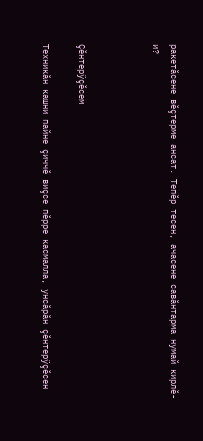ракетăсене вĕçтерме ансат. Тепĕр тесен, ачасене савăнтарма нумай кирлĕ-и?



Çĕнтерÿçĕсем

Техникăн кашни пайне çиччĕ виçсе пĕрре касмалла, унсăрăн çĕнтерÿçĕсен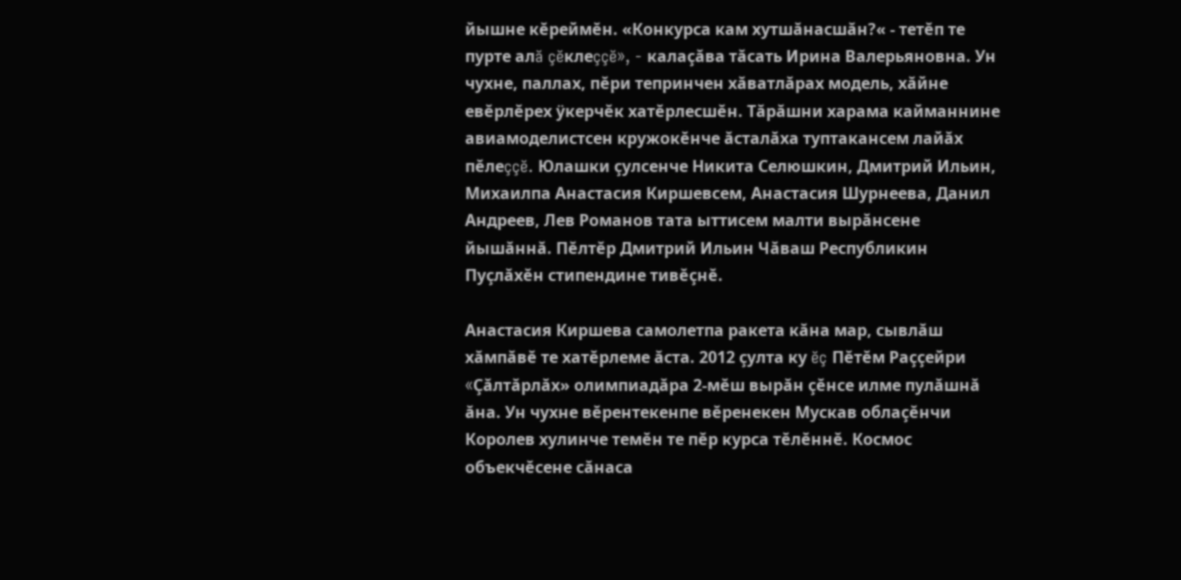йышне кĕреймĕн. «Конкурса кам хутшăнасшăн?« - тетĕп те пурте алă çĕклеççĕ», - калаçăва тăсать Ирина Валерьяновна. Ун чухне, паллах, пĕри тепринчен хăватлăрах модель, хăйне евĕрлĕрех ÿкерчĕк хатĕрлесшĕн. Тăрăшни харама кайманнине авиамоделистсен кружокĕнче ăсталăха туптакансем лайăх пĕлеççĕ. Юлашки çулсенче Никита Селюшкин, Дмитрий Ильин, Михаилпа Анастасия Киршевсем, Анастасия Шурнеева, Данил Андреев, Лев Романов тата ыттисем малти вырăнсене йышăннă. Пĕлтĕр Дмитрий Ильин Чăваш Республикин Пуçлăхĕн стипендине тивĕçнĕ.

Анастасия Киршева самолетпа ракета кăна мар, сывлăш хăмпăвĕ те хатĕрлеме ăста. 2012 çулта ку ĕç Пĕтĕм Раççейри «Çăлтăрлăх» олимпиадăра 2-мĕш вырăн çĕнсе илме пулăшнă ăна. Ун чухне вĕрентекенпе вĕренекен Мускав облаçĕнчи Королев хулинче темĕн те пĕр курса тĕлĕннĕ. Космос объекчĕсене сăнаса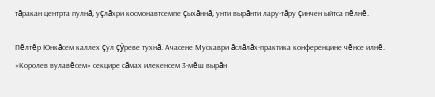тăракан центрта пулнă, уçлăхри космонавтсемпе çыхăннă, унти вырăнти лару-тăру çинчен ыйтса пĕлнĕ.

Пĕлтĕр Юнкăсем каллех çул çÿреве тухнă. Ачасене Мускаври ăслăлăх-практика конференцине чĕнсе илнĕ. «Королев вулавĕсем» секцире сăмах илекенсем 3-мĕш вырăн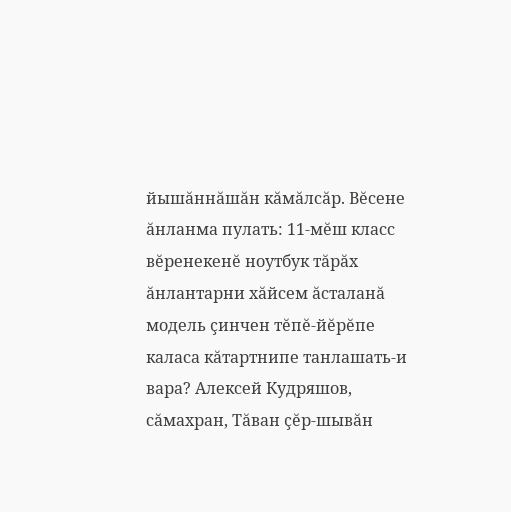йышăннăшăн кăмăлсăр. Вĕсене ăнланма пулать: 11-мĕш класс вĕренекенĕ ноутбук тăрăх ăнлантарни хăйсем ăсталанă модель çинчен тĕпĕ-йĕрĕпе каласа кăтартнипе танлашать-и вара? Алексей Кудряшов, сăмахран, Тăван çĕр-шывăн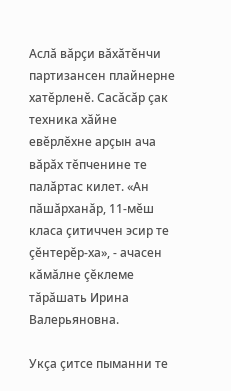Аслă вăрçи вăхăтĕнчи партизансен плайнерне хатĕрленĕ. Сасăсăр çак техника хăйне евĕрлĕхне арçын ача вăрăх тĕпченине те палăртас килет. «Ан пăшăрханăр, 11-мĕш класа çитиччен эсир те çĕнтерĕр-ха», - ачасен кăмăлне çĕклеме тăрăшать Ирина Валерьяновна.

Укçа çитсе пыманни те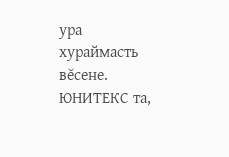ура хураймасть вĕсене. ЮНИТЕКС та,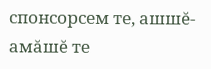спонсорсем те, ашшĕ-амăшĕ те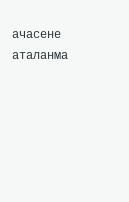ачасене аталанма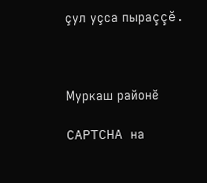çул уçса пыраççĕ.



Муркаш районĕ

CAPTCHA на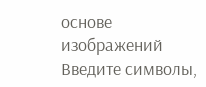основе изображений
Введите символы,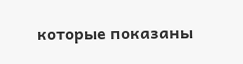которые показаны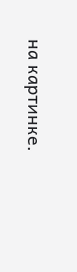на картинке.